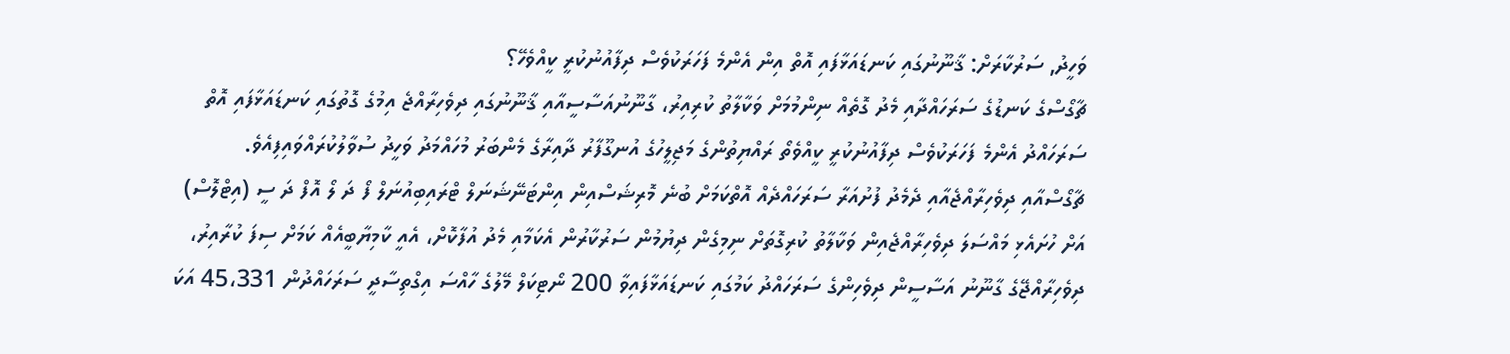ވަހީދު, ސަރުކާރަށް: ޤާނޫނުގައި ކަނޑައަޅާފައި އޮތް އިން އެންމެ ފަހަރަކުވެސް ދިފާއުނުކުރީ ކީއްވެހޭ؟
ޗާގޯސްގެ ކަނޑުގެ ސަރަހައްދާއި މެދު ގޮތެއް ނިންމުމަށް ވަކާލާތު ކުރިއިރު، ގާނޫނުއަސާސީއާއި ޤާނޫނުގައި ދިވެހިރާއްޖެ އިމުގެ ގޮތުގައި ކަނޑައަޅާފައި އޮތް ސަރަހައްދު އެންމެ ފަހަރަކުވެސް ދިފާއުނުކުރީ ކީއްވެތޯ ރައްޔިތުންގެ މަޖިލީހުގެ އުނގޫފާރު ދާއިރާގެ މެންބަރު މުހައްމަދު ވަހީދު ސުވާލުކުރައްވައިފިއެވެ.
ޗާގޯސްއާއި ދިވެހިރާއްޖެއާއި ދެމެދު ފުށުއަރާ ސަރަހައްދެއް އޮތްކަމަށް ބުނެ މޮރިޝަސްއިން އިންޓަނޭޝަނަލް ޓްރައިބިއުނަލް ފޯ ދަ ލޯ އޮފް ދަ ސީ (އިޓްލޮސް) އަށް ހުށައެޅި މައްސަލަ ދިވެހިރާއްޖެއިން ވަކާލާތު ކުރިގޮތަށް ނިމިގެން ދިޔުމުން ސަރުކާރުން އެކަމާއި މެދު އުފާކޮށް، އެއީ ކާމިޔާބީއެއް ކަމަށް ސިފަ ކުރާއިރު، ދިވެހިރާއްޖޭގެ ގާނޫނު އަސާސީން ދިވެހިންގެ ސަރަހައްދު ކަމުގައި ކަނޑައަޅާފައިވާ 200 ނޯޓިކަލް މޭލުގެ ހާއްސަ އިގްތިސާދީ ސަރަހައްދުން 45،331 އަކަ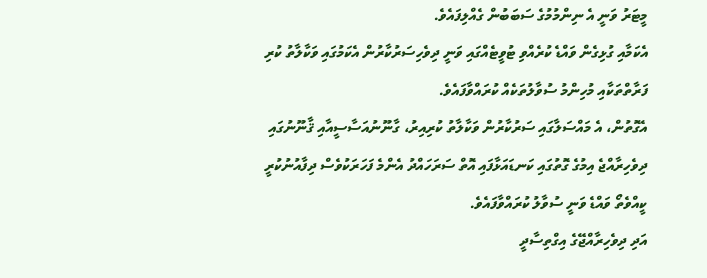މީޓަރު ވަނީ އެ ނިންމުމުގެ ސަބަބުން ގެއްލިފައެވެ.
އެކަމާއި ގުޅިގެން ވައްޑެ ކުރެއްވި ޓުވީޓެއްގައި ވަނީ ދިވެހިސަރުކާރުން އެކަމުގައި ވަކާލާތު ކުރި ފަރާތްތަކާއި މުހިންމު ސުވާލުތަކެއް ކުރައްވާފައެވެ.
އެގޮތުން، އެ މައްސަލާގައި ސަރުކާރުން ވަކާލާތު ކުރިއިރު، ގާނޫނުއަސާސީއާއި ޤާނޫނުގައި ދިވެހިރާއްޖެ އިމުގެ ގޮތުގައި ކަނޑައަޅާފައި އޮތް ސަރަހައްދު އެންމެ ފަހަރަކުވެސް ދިފާއުނުކުރީ ކީއްވެތޯ ވައްޑެ ވަނީ ސުވާލު ކުރައްވާފައެވެ.
އަދި ދިވެހިރާއްޖޭގެ އިގްތިސާދީ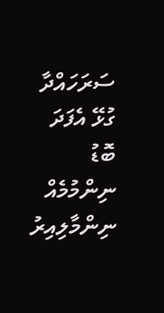ސަރަހައްދާ ގުޅޭ އެފަދަ ބޮޑު ނިންމުމެއް ނިންމާލިއިރު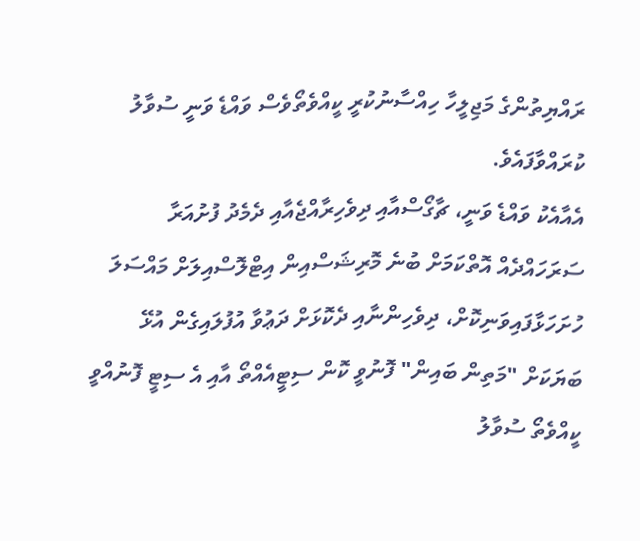ރައްޔިތުންގެ މަޖިލީހާ ހިއްސާނުކުރީ ކީއްވެތޯވެސް ވައްޑެ ވަނީ ސުވާލު ކުރައްވާފައެވެ.
އެއާއެކު ވައްޑެ ވަނީ، ޗާގޯސްއާއި ދިވެހިރާއްޖެއާއި ދެމެދު ފުށުއަރާ ސަރަހައްދެއް އޮތްކަމަށް ބުނެ މޮރިޝަސްއިން އިޓްލޮސްއިލަށް މައްސަލަ ހުށަހަޅާފައިވަނިކޮށް، ދިވެހިންނާއި ދެކޮޅަށް ދަޢުވާ އުފުލައިގެން އުޅޭ ބަޔަކަށް "މަތިން ބައިން" ފޮނުވީ ކޮން ސިޓީއެއްތޯ އާއި އެ ސިޓީ ފޮނުއްވީ ކީއްވެތޯ ސުވާލު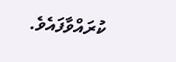ކުރައްވާފައެވެ.